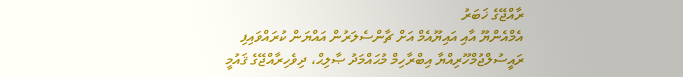ރާއްޖޭގެ ޚަބަރު
އެމްއެންޔޫ އާއި އައިޔޫއެމް އަށް ޗާންސެލަރުން އައްޔަން ކުރައްވައިފި
ރައީސުލްޖުމްހޫރިއްޔާ އިބްރާހިމް މުޙައްމަދު ޞާލިޙް، ދިވެހިރާއްޖޭގެ ޤައުމީ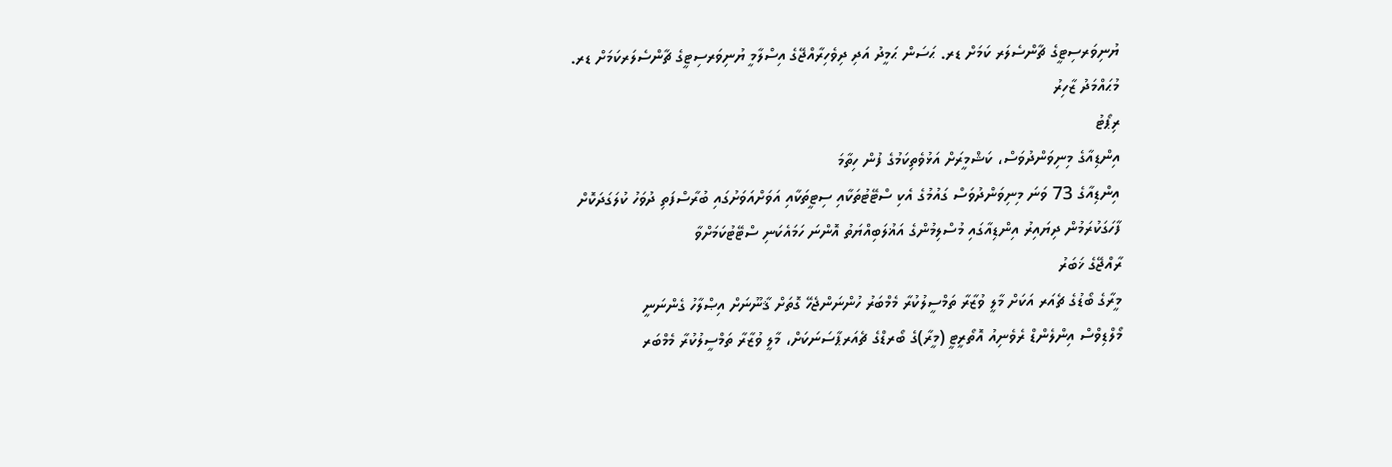ޔުނިވަރސިޓީގެ ޗާންސެލަރ ކަމަށް ޑރ. ޙަސަން ޙަމީދު އަދި ދިވެހިރާއްޖޭގެ އިސްލާމީ ޔުނިވަރސިޓީގެ ޗާންސެލަރކަމަށް ޑރ. މުޙައްމަދު ޒާހިރު
ރިޕޯޓު
އިންޑިއާގެ މިނިވަންދުވަސް، ކަޝްމީރަށް އަޅުވެތިކަމުގެ ފުން ހިތާމަ
އިންޑިއާގެ 73 ވަނަ މިނިވަންދުވަސް ގައުމުގެ އެކި ސްޓޭޓުތަކާއި ސިޓީތަކާއި އަވަށްއަވަށުގައި ބުރާސްފަތި ދުވަހު ކުލަގަދަކޮށް ފާހަގަކުރަމުން ދިޔައިރު އިންޑިއާގައި މުސްލިމުންގެ އަޣުލަބިއްޔަތު އޮންނަ ހަމައެކަނި ސްޓޭޓުކަމަށްވާ
ރާއްޖޭގެ ޚަބަރު
މީރާގެ ބޯޑުގެ ޗެއަރ އަކަށް މާލީ ވުޒާރާ ތަމްސީލުކުރާ މެމްބަރު ހުންނަންޖެހޭ ގޮތަށް ޤާނޫނަށް އިޞްލާހު ގެންނަނީ
މޯލްޑިވްސް އިންލެންޑް ރެވެނިއު އޮތޯރީޓީ (މީރާ)ގެ ބޯރޑްގެ ޗެއަރޕާސަނަކަށް، މާލީ ވުޒާރާ ތަމްސީލުކުރާ މެމްބަރ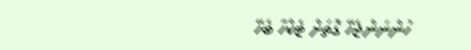ހުންނަންޖެހޭ ގޮތަށް ޓެކްހާ ބެހޭ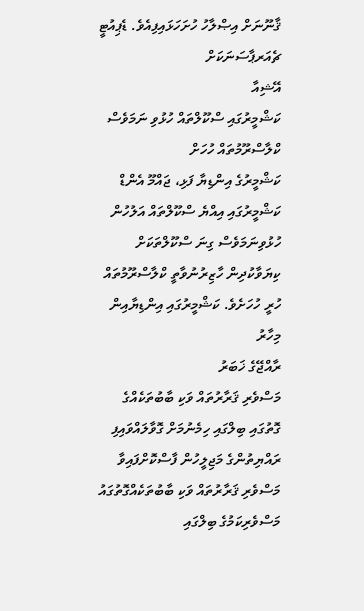ޤާނޫނަށް އިޞްލާހު ހުށަހަޅައިފިއެވެ. ޑެޕިއުޓީ ޗެއަރޕާސަނަކަށް
އޭޝިއާ
ކަޝްމީރުގައި ސްކޫލްތައް ހުޅުވި ނަމަވެސް ކްލާސްރޫމުތައް ހުހަށް
ކަޝްމީރުގެ އިންޑިޔާ ފަޅި، ޖައްމޫ އެންޑް ކަޝްމީރުގައި އިއްޔެ ސްކޫލްތައް އަލުހުން ހުޅުވިނަމަވެސް ގިނަ ސްކޫލްތަކަށް ކިޔަވާކުދިން ހާޒިރުނުވާތީ ކްލާސްރޫމުތައް ހުރީ ހުހަށެވެ. ކަޝްމީރުގައި އިންޑިޔާއިން މިހާރު
ރާއްޖޭގެ ޚަބަރު
މަސްވެރި ޤަރާރުތައް ވަކި ބާބުތަކެއްގެ ގޮތުގައި ބިލްގައި ހިމެނުމަށް ގޮވާލައްވައިފި
ރައްޔިތުންގެ މަޖިލީހުން ފާސްކޮށްފައިވާ މަސްވެރި ޤަރާރުތައް ވަކި ބާބުތަކެއްގޮތުގައު މަސްވެރިކަމުގެ ބިލްގައި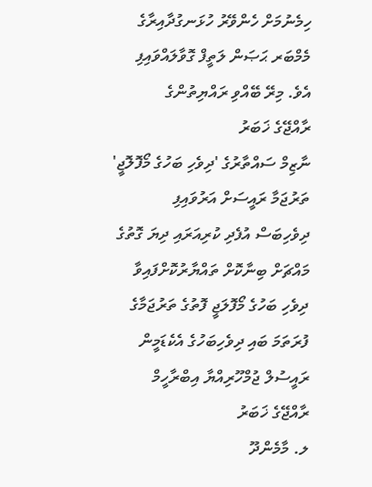ހިމެނުމަށް ހެންވޭރު ހުޅަނގުދާއިރާގެ މެމްބަރ ޙަޞަން ލަތީފް ގޮވާލައްވައިފި އެވެ. މިރޭ ބޭއްވި ރައްޔިތުންގެ
ރާއްޖޭގެ ޚަބަރު
ނާޒިމް ސައްތާރުގެ 'ދިވެހި ބަހުގެ މޯފޮލޮޖީ' ތަރުޖަމާ ރައީސަށް އަރުވައިފި
ދިވެހިބަސް އުފެދި ކުރިއަރައި ދިޔަ ގޮތުގެ މައްޗަށް ބިނާކޮށް ތައްޔާރުކޮށްފައިވާ ދިވެހި ބަހުގެ މޯފޮލަޖީ ފޮތުގެ ތަރުޖަމާގެ ފުރަތަމަ ބައި ދިވެހިބަހުގެ އެކެޑަމީން ރައީސުލް ޖުމްހޫރިއްޔާ އިބްރާހީމް
ރާއްޖޭގެ ޚަބަރު
ލ. މާމެންދޫ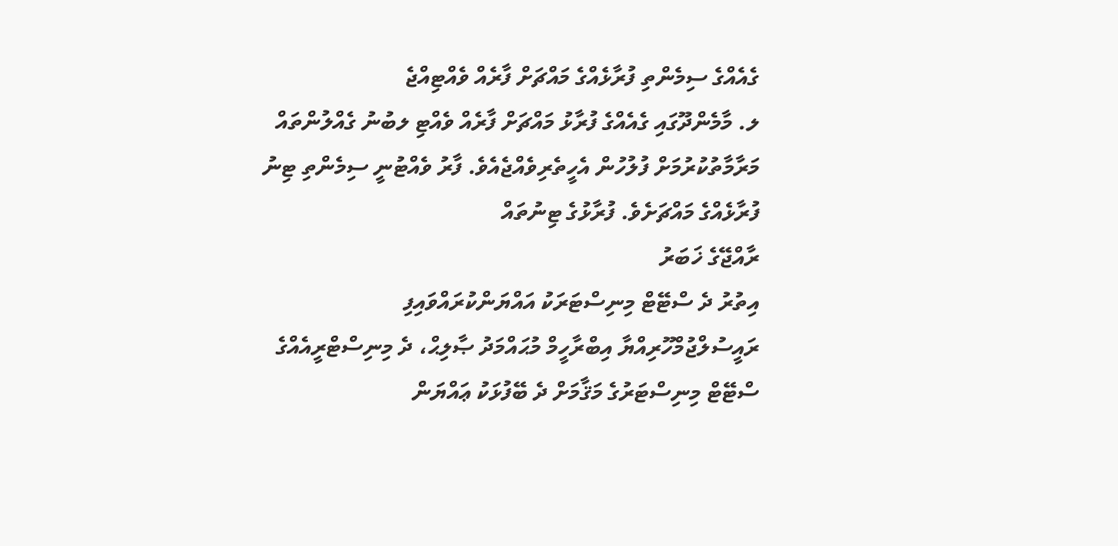ގެއެއްގެ ސިމެންތި ފުރާޅެއްގެ މައްޗަށް ފާރެއް ވެއްޓިއްޖެ
ލ. މާމެންދޫގައި ގެއެއްގެ ފުރާޅު މައްޗަށް ފާރެއް ވެއްޓި ލބުނު ގެއްލުންތައް މަރާމާތުކުރުމަށް ފުލުހުން އެހީތެރިވެއްޖެއެވެ. ފާރު ވެއްޓުނީ ސިމެންތި ޓިނު ފުރާޅެއްގެ މައްޗަށެވެ. ފުރާޅުގެ ޓިނުތައް
ރާއްޖޭގެ ޚަބަރު
އިތުރު ދެ ސްޓޭޓް މިނިސްޓަރަކު އައްޔަންކުރައްވައިފި
ރައީސުލްޖުމްހޫރިއްޔާ އިބްރާހީމް މުޙައްމަދު ޞާލިޙް، ދެ މިނިސްޓްރީއެއްގެ ސްޓޭޓް މިނިސްޓަރުގެ މަޤާމަށް ދެ ބޭފުޅަކު ޢައްޔަން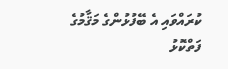ކުރައްވައި އެ ބޭފުޅުންގެ މަޤާމުގެ ފަތްކޮޅު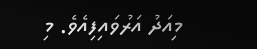މިއަދު އަރުވައިފިއެވެ. މި